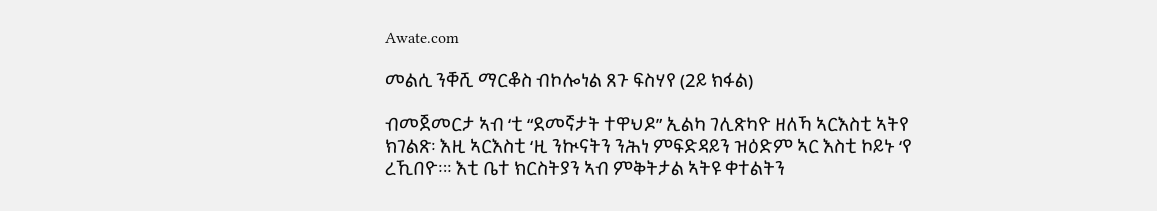Awate.com

መልሲ ንቐሺ ማርቆስ ብኮሎነል ጸጉ ፍስሃየ (2ይ ክፋል)

ብመጀመርታ ኣብ ‘ቲ “ደመኛታት ተዋህዶ” ኢልካ ገሊጽካዮ ዘለኻ ኣርእስቲ ኣትየ ክገልጽ፡ እዚ ኣርእስቲ ‘ዚ ንኲናትን ንሕነ ምፍድዳይን ዝዕድም ኣር እስቲ ኮይኑ ‘የ ረኺበዮ።፡ እቲ ቤተ ክርስትያን ኣብ ምቅትታል ኣትዩ ቀተልትን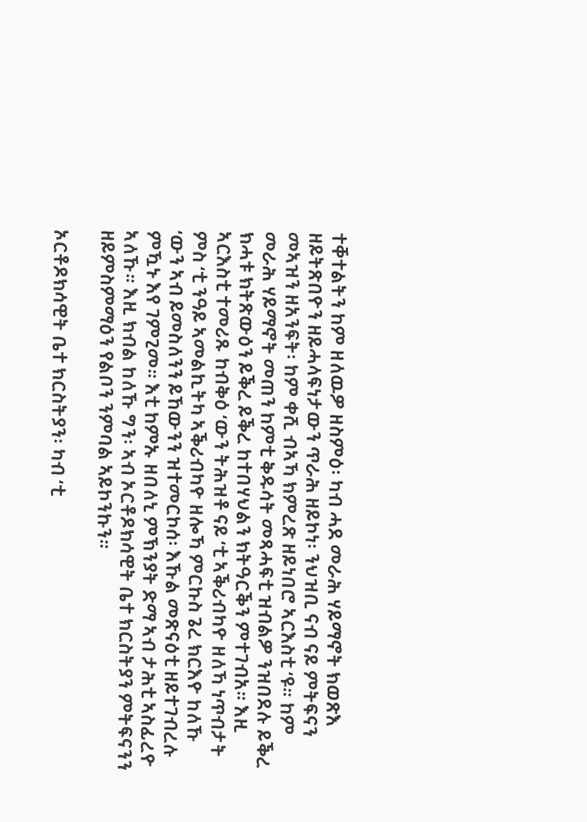ተቐተልትን ከም ዘለዉዎ ዘስምዕ፡ ካብ ሓደ መራሕ ሃይማኖት ክወጽእ ዘይትጽበዮን ዘይሓላፍነታውን ጥራሕ ዘይኮነ፡ ንህዝቢ ናብ ናይ ምትፍናን መኣዝን ዘአንፍት፡ ከም ቀሺ ብኣኻ ክምረጽ ዘይነበሮ ኣርእስቲ ‘ዩ። ከም መራሕ ሃይማኖት መጠን ከምቲ ቅዱሳት መጻሓፍቲ ዝብልዎ ንዝበደሉ ይቕረ ክሓቱ ክትጽውዕን ይቕረ ይቕረ ከተበሃህልን ክትዓርቕን ምተገብአ። እዚ ኣርእስቲ ተመሪጹ ከብቅዕ ‘ውን ትሕዝቶ ናይ ‘ቲ ኣቕሪብካዮ ዘለኻ ነጥብታት ምስ ‘ቲ ንዓይ ኣመልኪትካ ኣቕሪብካዮ ዘሎኻ ምርኩስ ጌረ ክርእዮ ከለኹ ‘ውን ኣብ ይመስለንን ይኸውንን ዝተመርኮሰ፡ እኹል መጽናዕቲ ዘይተገብረሉ ምዃኑ እየ ገምጊመ። እቲ ከምኡ ዘበለኒ ምኽንያት ድማ ኣብ ታሕቲ ኣስፊረዮ ኣለኹ። እዚ ክብል ከለኹ ግን፡ ኣብ ኦርቶዶክሳዊት ቤተ ክርስትያን ምትፍናንን ዘይምስምማዕን የልቦን ንምባል ኣይኮንኩን።

ኦርቶዶክሳዊት ቤተ ክርስትያን፡ ካብ ‘ቲ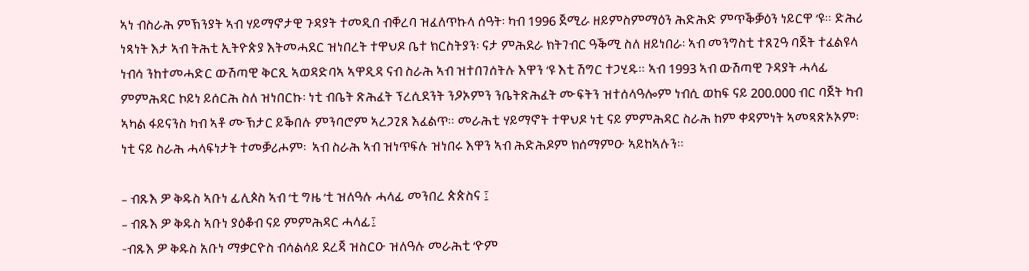ኣነ ብስራሕ ምኽንያት ኣብ ሃይማኖታዊ ጉዳያት ተመዲበ ብቐረባ ዝፈለጥኩላ ሰዓት፡ ካብ 1996 ጀሚራ ዘይምስምማዕን ሕድሕድ ምጥቕቓዕን ነይርዋ ‘ዩ። ድሕሪ ነጻነት እታ ኣብ ትሕቲ ኢትዮጵያ እትመሓደር ዝነበረት ተዋህዶ ቤተ ክርስትያን፡ ናታ ምሕደራ ክትገብር ዓቕሚ ስለ ዘይነበራ፡ ኣብ መንግስቲ ተጸጊዓ ባጀት ተፈልዩላ ነብሳ ንከተመሓድር ውሽጣዊ ቅርጺ ኣወዳድባኣ ኣዋዲዳ ናብ ስራሕ ኣብ ዝተበገሰትሉ እዋን ‘ዩ እቲ ሽግር ተጋሂዱ። ኣብ 1993 ኣብ ውሽጣዊ ጉዳያት ሓላፊ ምምሕዳር ኮይነ ይሰርሕ ስለ ዝነበርኩ፡ ነቲ ብቤት ጽሕፈት ፕረሲደንት ንዖኦምን ንቤትጽሕፈት ሙፍትን ዝተሰላዓሎም ነብሲ ወከፍ ናይ 200.000 ብር ባጀት ካብ ኣካል ፋይናንስ ካብ ኣቶ ሙኽታር ይቕበሉ ምንባሮም ኣረጋጊጸ እፈልጥ። መራሕቲ ሃይማኖት ተዋህዶ ነቲ ናይ ምምሕዳር ስራሕ ከም ቀዳምነት ኣመጻጽኦኦም፡ ነቲ ናይ ስራሕ ሓላፍነታት ተመቓሪሖም፡  ኣብ ስራሕ ኣብ ዝነጥፍሉ ዝነበሩ እዋን ኣብ ሕድሕዶም ክሰማምዑ ኣይከኣሉን።

– ብጹእ ዎ ቅዱስ ኣቡነ ፊሊጶስ ኣብ ‘ቲ ግዜ ‘ቲ ዝለዓሉ ሓላፊ መንበረ ጵጵስና ፤
– ብጹእ ዎ ቅዱስ ኣቡነ ያዕቆብ ናይ ምምሕዳር ሓላፊ፤
-ብጹእ ዎ ቅዱስ አቡነ ማቃርዮስ ብሳልሳይ ደረጃ ዝስርዑ ዝለዓሉ መራሕቲ ‘ዮም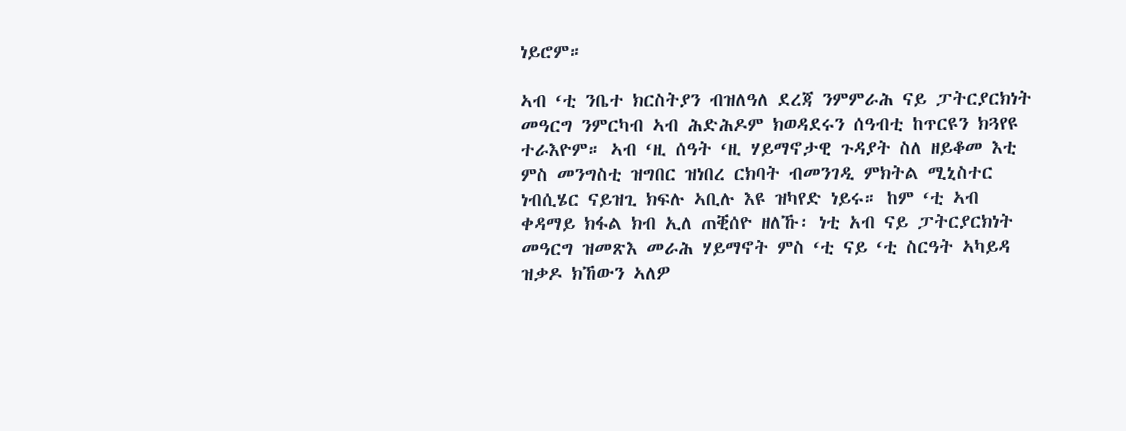ነይሮም።

ኣብ ‘ቲ ንቤተ ክርስትያን ብዝለዓለ ደረጃ ንምምራሕ ናይ ፓትርያርክነት መዓርግ ንምርካብ ኣብ ሕድሕዶም ክወዳደሩን ሰዓብቲ ከጥርዩን ክጓየዩ ተራእዮም። ኣብ ‘ዚ ሰዓት ‘ዚ ሃይማኖታዊ ጉዳያት ስለ ዘይቆመ እቲ ምስ መንግስቲ ዝግበር ዝነበረ ርክባት ብመንገዲ ምክትል ሚኒስተር ነብሲሄር ናይዝጊ ክፍሉ ኣቢሉ እዩ ዝካየድ ነይሩ። ከም ‘ቲ ኣብ ቀዳማይ ክፋል ክብ ኢለ ጠቒሰዮ ዘለኹ፡ ነቲ አብ ናይ ፓትርያርክነት መዓርግ ዝመጽእ መራሕ ሃይማኖት ምስ ‘ቲ ናይ ‘ቲ ስርዓት ኣካይዳ ዝቃዶ ክኸውን ኣለዎ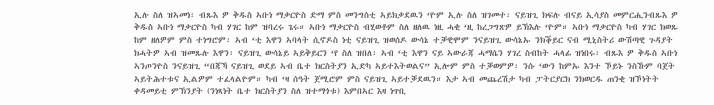ኢሉ ስለ ዝኣመነ፡ ብጹእ ዎ ቅዱስ ኣቡነ ማቃርዮስ ድማ ምስ መንግስቲ ኣይክቃደዉን ‘ዮም ኢሉ ስለ ዝገመተ፡ ናይዝጊ ክፍሉ ብናይ ኢሳያስ መምርሒንብጹእ ዎ ቅዱስ ኣቡነ ማቃርዮስ ካብ ሃገር ከም ዝባረሩ ጌሩ። ኣቡነ ማቃርዮስ ብሂወቶም ስለ ዘለዉ ነዚ ሓቂ ‘ዚ ከረጋግጽዎ ይኽእሉ ‘ዮም። ኣቡነ ማቃርዮስ ካብ ሃገር ክወጹ ከም ዘለዎም ምስ ተነግሮም፡ ኣብ ‘ቲ እዋን ኣባላት ሲኖዶስ ነቲ ናይዝጊ ዝወሰዶ ውሳኔ ተቓዊሞም ንናይዝጊ ውሳኔኡ ንክቕይር ናብ ሚኒስትሪ ውሽጣዊ ጉዳያት ክሓትዎ ኣብ ዝመጹሉ እዋን፡ ናይዝጊ ውሳኔይ ኣይቅይርን ‘የ ስለ ዝበለ፡ ኣብ ‘ቲ እዋን ናይ ኣውራጃ ሓማሴን ሃገረ ስብከት ሓላፊ ዝነበሩ፡ ብጹእ ዎ ቅዱስ ኣቡነ ኣንጦንዮስ ንናይዝጊ “በጃኻ ናይዝጊ ወደይ ኣብ ቤተ ክርስትያን ኢድካ ኣይተእትወልና” ኢሎም ምስ ተቓወምዎ፡ ንሱ ‘ውን ከምኡ እንተ ኾይኑ ንስኹም ባጀት ኣይትሕተቱና ኢልዎም ተፈላልዮም። ካብ ‘ዛ ሰዓት ጀሚሮም ምስ ናይዝጊ ኣይተቓደዉን። እታ ኣብ መጨረሽታ ካብ ፓትርያርክ ንክወርዱ ጠንቂ ዝኾነትት ቀዳመይቲ ምኽንያት (ንነጻነት ቤተ ክርስትያን ስለ ዝተማጎቱ) እምበኣር እዛ ነጥቢ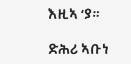እዚኣ ‘ያ።

ድሕሪ ኣቡነ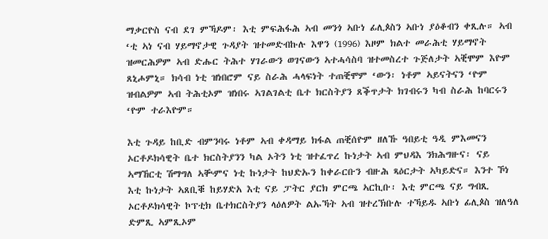ማቃርዮስ ናብ ደገ ምኻዶም፡ እቲ ምፍሕፋሕ ኣብ መንጎ ኣቡነ ፊሊጶስን ኣቡነ ያዕቆብን ቀጺሉ። ኣብ ‘ቲ ኣነ ናብ ሃይማኖታዊ ጉዳያት ዝተመድብኩሉ እዋን (1996) እዞም ክልተ መራሕቲ ሃይማኖት ዝመርሕዎም ኣብ ድሑር ትሕተ ሃገራውን ወገናውን ኣተሓሳስባ ዝተመስረተ ጉጅለታት ኣቒሞም እዮም ጸኒሖምኒ። ክሳብ ነቲ ዝነበሮም ናይ ስራሕ ሓላፍነት ተጠቒሞም ‘ውን፡ ነቶም ኣይናትናን ‘ዮም ዝብልዎም ኣብ ትሕቲኦም ዝነበሩ ኣገልገልቲ ቤተ ክርስትያን ጸቕጥታት ክገብሩን ካብ ስራሕ ከባርሩን ‘ዮም ተራእዮም።

እቲ ጉዳይ ከቢድ ብምንባሩ ነቶም ኣብ ቀዳማይ ክፋል ጠቒሰዮም ዘለኹ ዓበይቲ ዓዲ ምእመናን ኦርቶዶክሳዊት ቤተ ክርስትያንን ካል ኦትን ነቲ ዝተፈጥረ ኩነታት ኣብ ምህዳእ ንክሕግዙና፡ ናይ ኣማኸርቲ ሽማግለ ኣቚምና ነቲ ኩነታት ከህድኡን ከቀራርቡን ብዙሕ ጻዕርታት ኣካይድና። እንተ ኾነ እቲ ኩነታት ኣጸቢቑ ከይሃድአ እቲ ናይ ፓትር ያርክ ምርጫ ኣርኪቡ፡ እቲ ምርጫ ናይ ግብጺ ኦርቶዶክሳዊት ኮፕቲክ ቤተክርስትያን ላዕለዎት ልኡኻት ኣብ ዝተረኽቡሉ ተኻይዱ ኣቡነ ፊሊጶስ ዝለዓለ ድምጺ ኣምጺኦም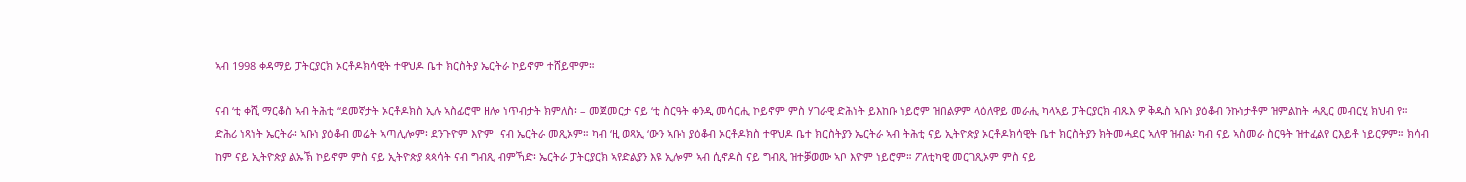ኣብ 1998 ቀዳማይ ፓትርያርክ ኦርቶዶክሳዊት ተዋህዶ ቤተ ክርስትያ ኤርትራ ኮይኖም ተሸይሞም።

ናብ ‘ቲ ቀሺ ማርቆስ ኣብ ትሕቲ “ደመኛታት ኦርቶዶክስ ኢሉ ኣስፊሮሞ ዘሎ ነጥብታት ክምለስ፡ – መጀመርታ ናይ ‘ቲ ስርዓት ቀንዲ መሳርሒ ኮይኖም ምስ ሃገራዊ ድሕነት ይእከቡ ነይሮም ዝበልዎም ላዕለዋይ መራሒ ካላኣይ ፓትርያርክ ብጹእ ዎ ቅዱስ ኣቡነ ያዕቆብ ንኩነታቶም ዝምልከት ሓጺር መብርሂ ክህብ የ። ድሕሪ ነጻነት ኤርትራ፡ ኣቡነ ያዕቆብ መሬት ኣጣሊሎም፡ ደንጉዮም እዮም  ናብ ኤርትራ መጺኦም። ካብ ‘ዚ ወጻኢ ‘ውን ኣቡነ ያዕቆብ ኦርቶዶክስ ተዋህዶ ቤተ ክርስትያን ኤርትራ ኣብ ትሕቲ ናይ ኢትዮጵያ ኦርቶዶክሳዊት ቤተ ክርስትያን ክትመሓደር ኣለዋ ዝብል፡ ካብ ናይ ኣስመራ ስርዓት ዝተፈልየ ርእይቶ ነይርዎም። ክሳብ ከም ናይ ኢትዮጵያ ልኡኽ ኮይኖም ምስ ናይ ኢትዮጵያ ጳጳሳት ናብ ግብጺ ብምኻድ፡ ኤርትራ ፓትርያርክ ኣየድልያን እዩ ኢሎም ኣብ ሲኖዶስ ናይ ግብጺ ዝተቓወሙ ኣቦ እዮም ነይሮም። ፖለቲካዊ መርገጺኦም ምስ ናይ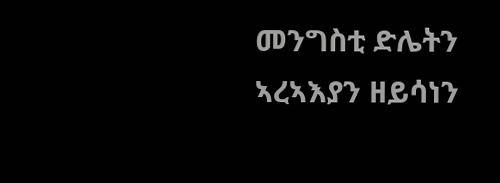መንግስቲ ድሌትን ኣረኣእያን ዘይሳነን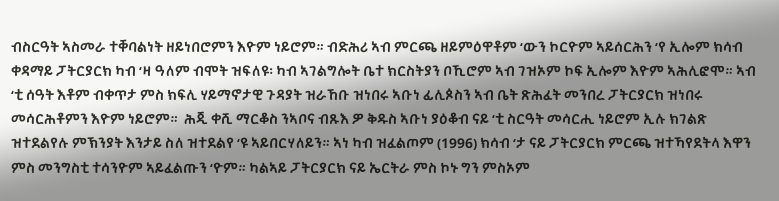ብስርዓት ኣስመራ ተቐባልነት ዘይነበሮምን እዮም ነይሮም። ብድሕሪ ኣብ ምርጫ ዘይምዕዋቶም ‘ውን ኮርዮም ኣይሰርሕን ‘የ ኢሎም ክሳብ ቀዳማይ ፓትርያርክ ካብ ‘ዛ ዓለም ብሞት ዝፍለዩ፡ ካብ ኣገልግሎት ቤተ ክርስትያን ቦኺሮም ኣብ ገዝኦም ኮፍ ኢሎም እዮም ኣሕሊፎሞ። ኣብ ‘ቲ ሰዓት እቶም ብቀጥታ ምስ ክፍሊ ሃይማኖታዊ ጉዳያት ዝራኸቡ ዝነበሩ ኣቡነ ፊሊጶስን ኣብ ቤት ጽሕፈት መንበረ ፓትርያርክ ዝነበሩ መሳርሕቶምን እዮም ነይሮም።  ሕጂ ቀሺ ማርቆስ ንኣቦና ብጹእ ዎ ቅዱስ ኣቡነ ያዕቆብ ናይ ‘ቲ ስርዓት መሳርሒ ነይሮም ኢሉ ክገልጽ ዝተደልየሉ ምኽንያት እንታይ ስለ ዝተደልየ ‘ዩ ኣይበርሃለይን። ኣነ ካብ ዝፈልጦም (1996) ክሳብ ‘ታ ናይ ፓትርያርክ ምርጫ ዝተኻየደትላ እዋን ምስ መንግስቲ ተሳንዮም ኣይፈልጡን ‘ዮም። ካልኣይ ፓትርያርክ ናይ ኤርትራ ምስ ኮኑ ግን ምስኦም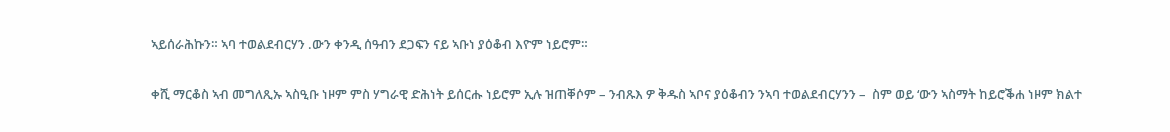ኣይሰራሕኩን። ኣባ ተወልደብርሃን .ውን ቀንዲ ሰዓብን ደጋፍን ናይ ኣቡነ ያዕቆብ እዮም ነይሮም።

ቀሺ ማርቆስ ኣብ መግለጺኡ ኣስዒቡ ነዞም ምስ ሃግራዊ ድሕነት ይሰርሑ ነይሮም ኢሉ ዝጠቐሶም – ንብጹእ ዎ ቅዱስ ኣቦና ያዕቆብን ንኣባ ተወልደብርሃንን –  ስም ወይ ‘ውን ኣስማት ከይሮቕሐ ነዞም ክልተ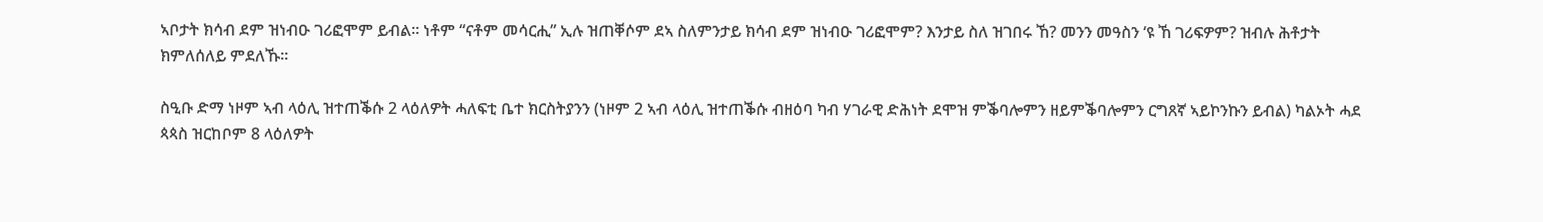ኣቦታት ክሳብ ደም ዝነብዑ ገሪፎሞም ይብል። ነቶም “ናቶም መሳርሒ” ኢሉ ዝጠቐሶም ደኣ ስለምንታይ ክሳብ ደም ዝነብዑ ገሪፎሞም? እንታይ ስለ ዝገበሩ ኸ? መንን መዓስን ‘ዩ ኸ ገሪፍዎም? ዝብሉ ሕቶታት ክምለሰለይ ምደለኹ።

ስዒቡ ድማ ነዞም ኣብ ላዕሊ ዝተጠቕሱ 2 ላዕለዎት ሓለፍቲ ቤተ ክርስትያንን (ነዞም 2 ኣብ ላዕሊ ዝተጠቕሱ ብዘዕባ ካብ ሃገራዊ ድሕነት ደሞዝ ምቕባሎምን ዘይምቕባሎምን ርግጸኛ ኣይኮንኩን ይብል) ካልኦት ሓደ ጳጳስ ዝርከቦም 8 ላዕለዎት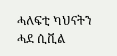ሓለፍቲ ካህናትን ሓደ ሲቪል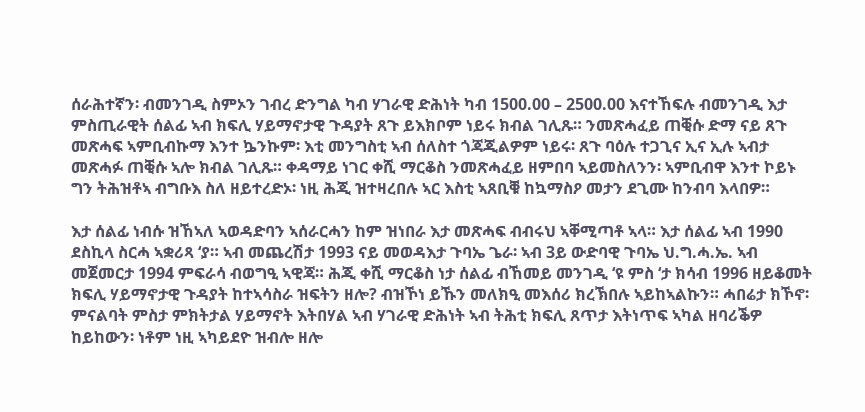ሰራሕተኛን፡ ብመንገዲ ስምኦን ገብረ ድንግል ካብ ሃገራዊ ድሕነት ካብ 1500.00 – 2500.00 እናተኸፍሉ ብመንገዲ እታ ምስጢራዊት ሰልፊ ኣብ ክፍሊ ሃይማኖታዊ ጉዳያት ጸጉ ይእክቦም ነይሩ ክብል ገሊጹ። ንመጽሓፈይ ጠቒሱ ድማ ናይ ጸጉ መጽሓፍ ኣምቢብኩማ እንተ ኴንኩም፡ እቲ መንግስቲ ኣብ ሰለስተ ጎጃጂልዎም ነይሩ፡ ጸጉ ባዕሉ ተጋጊና ኢና ኢሉ ኣብታ መጽሓፉ ጠቒሱ ኣሎ ክብል ገሊጹ። ቀዳማይ ነገር ቀሺ ማርቆስ ንመጽሓፈይ ዘምበባ ኣይመስለንን፡ ኣምቢብዋ እንተ ኮይኑ ግን ትሕዝቶኣ ብግቡእ ስለ ዘይተረድኦ፡ ነዚ ሕጂ ዝተዛረበሉ ኣር እስቲ ኣጸቢቑ ከኳማስዖ መታን ደጊሙ ከንብባ እላበዎ።

እታ ሰልፊ ነብሱ ዝኸኣለ ኣወዳድባን ኣሰራርሓን ከም ዝነበራ እታ መጽሓፍ ብብሩህ ኣቐሚጣቶ ኣላ። እታ ሰልፊ ኣብ 1990 ደስኪላ ስርሓ ኣቋሪጻ ‘ያ። ኣብ መጨረሽታ 1993 ናይ መወዳእታ ጉባኤ ጌራ፡ ኣብ 3ይ ውድባዊ ጉባኤ ህ.ግ.ሓ.ኤ. ኣብ መጀመርታ 1994 ምፍራሳ ብወግዒ ኣዊጃ። ሕጂ ቀሺ ማርቆስ ነታ ሰልፊ ብኸመይ መንገዲ ‘ዩ ምስ ‘ታ ክሳብ 1996 ዘይቆመት ክፍሊ ሃይማኖታዊ ጉዳያት ከተኣሳስራ ዝፍትን ዘሎ? ብዝኾነ ይኹን መለክዒ መእሰሪ ክረኽበሉ ኣይከኣልኩን። ሓበሬታ ክኾኖ፡ ምናልባት ምስታ ምክትታል ሃይማኖት እትበሃል ኣብ ሃገራዊ ድሕነት ኣብ ትሕቲ ክፍሊ ጸጥታ እትነጥፍ ኣካል ዘባሪቕዎ ከይከውን፡ ነቶም ነዚ ኣካይደዮ ዝብሎ ዘሎ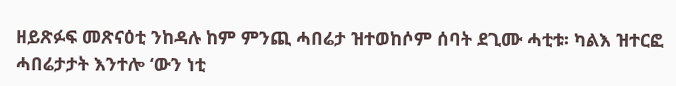ዘይጽፉፍ መጽናዕቲ ንከዳሉ ከም ምንጪ ሓበሬታ ዝተወከሶም ሰባት ደጊሙ ሓቲቱ፡ ካልእ ዝተርፎ ሓበሬታታት እንተሎ ‘ውን ነቲ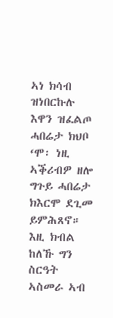ኣነ ክሳብ ዝነበርኩሉ እዋን ዝፈልጦ ሓበሬታ ክህቦ ‘ሞ፡ ነዚ ኣቕሪብዎ ዘሎ ግጉይ ሓበሬታ ክእርሞ ደጊመ ይምሕጸኖ። እዚ ክብል ከለኹ ግን ስርዓት ኣስመራ ኣብ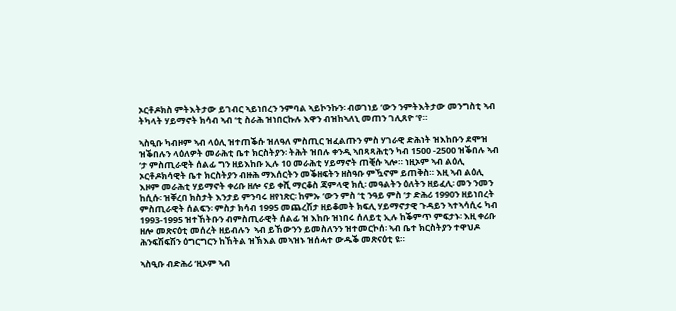ኦርቶዶክስ ምትእትታው ይገብር ኣይነበረን ንምባል ኣይኮንኩን፡ ብወገነይ ‘ውን ንምትእትታው መንግስቲ ኣብ ትካላት ሃይማኖት ክሳብ ኣብ ‘ቲ ስራሕ ዝነበርኩሉ እዋን ብዝከኣለኒ መጠን ገሊጸዮ ‘የ።

ኣስዒቡ ካብዞም ኣብ ላዕሊ ዝተጠቕሱ ዝለዓለ ምስጢር ዝፈልጡን ምስ ሃገራዊ ድሕነት ዝእከቡን ደሞዝ ዝቕበሉን ላዕለዎት መራሕቲ ቤተ ክርስትያን፡ ትሕት ዝበሉ ቀንዲ ኣበጻጻሕቲን ካብ 1500 -2500 ዝቕበሉ ኣብ ‘ታ ምስጢራዊት ሰልፊ ግን ዘይእከቡ ኢሉ 10 መራሕቲ ሃይማኖት ጠቒሱ ኣሎ። ነዚኦም ኣብ ልዕሊ ኦርቶዶክሳዊት ቤተ ክርስትያን ብዙሕ ማእሰርትን መቕዘፍትን ዘስዓቡ ምዃኖም ይጠቅስ። እዚ ኣብ ልዕሊ እዞም መራሕቲ ሃይማኖት ቀሪቡ ዘሎ ናይ ቀሺ ማርቆስ ጃምላዊ ክሲ፡ መዓልትን ዕለትን ዘይፈሊ፡ መን ንመን ከሲሱ፡ ዝቐረበ ክስታት እንታይ ምንባሩ ዘየነጽር፡ ከምኡ ‘ውን ምስ ‘ቲ ንዓይ ምስ ‘ታ ድሕሪ 1990ን ዘይነበረት ምስጢራዊት ሰልፍን፡ ምስታ ክሳብ 1995 መጨረሽታ ዘይቆመት ክፍሊ ሃይማኖታዊ ጉዳይን ኣተኣሳሲሩ ካብ 1993-1995 ዝተኸትቡን ብምስጢራዊት ሰልፊ ዝ እከቡ ዝነበሩ ሰለይቲ ኢሉ ከቕምጥ ምፍታኑ፡ እዚ ቀሪቡ ዘሎ መጽናዕቲ መሰረት ዘይብሉን  ኣብ ይኸውንን ይመስለንን ዝተመርኮሰ፡ ኣብ ቤተ ክርስትያን ተዋህዶ ሕንፍሽፍሽን ዕግርግርን ከኸትል ዝኽእል መኣዝኑ ዝሰሓተ ውዱቕ መጽናዕቲ ዩ።

ኣስዒቡ ብድሕሪ ‘ዚኦም ኣብ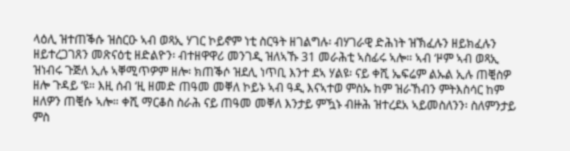ላዕሊ ዝተጠቕሱ ዝስርዑ ኣብ ወጻኢ ሃገር ኮይኖም ነቲ ስርዓት ዘገልግሉ፡ ብሃገራዊ ድሕነት ዝኽፈሉን ዘይክፈሉን ዘይተረጋገጸን መጽናዕቲ ዘድልዮን፡ ብተዘዋዋሪ መንገዲ ዝለኣኹ 31 መራሕቲ ኣስፊሩ ኣሎ። ኣብ ‘ዞም ኣብ ወጻኢ ዝነብሩ ጉጅለ ኢሉ ኣቐሚጥዎም ዘሎ፡ ክጠቕሶ ዝደሊ ነጥቢ እንተ ደኣ ሃልዩ፡ ናይ ቀሺ ኤፍሬም ልኡል ኢሉ ጠቒስዎ ዘሎ ጉዳይ ‘ዩ። እዚ ሰብ ‘ዚ ዘመድ ጠዓመ መቐለ ኮይኑ ኣብ ዓዲ እናኣተወ ምስኡ ከም ዝራኸብን ምትእስሳር ከም ዘለዎን ጠቒሱ ኣሎ። ቀሺ ማርቆስ ስራሕ ናይ ጠዓመ መቐለ እንታይ ምዃኑ ብዙሕ ዝተረደአ ኣይመስለንን፡ ስለምንታይ ምስ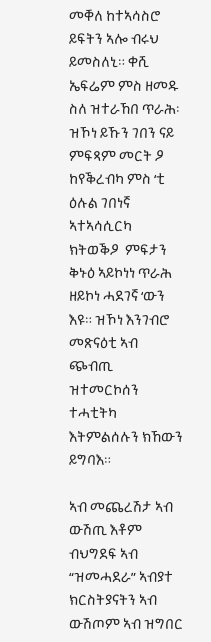መቐለ ከተኣሳስሮ ይፍትን ኣሎ ብሩህ ይመስለኒ። ቀሺ ኤፍሬም ምስ ዘመዱ ስለ ዝተራኸበ ጥራሕ፡ ዝኾነ ይኹን ገበን ናይ ምፍጻም መርት ዖ ከየቕረብካ ምስ ‘ቲ ዕሉል ገበነኛ ኣተኣሳሲርካ ክትወቕዖ  ምፍታን ቅኑዕ ኣይኮነነ ጥራሕ ዘይኮነ ሓደገኛ ‘ውን እዩ። ዝኾነ እንገብሮ መጽናዕቲ ኣብ ጭብጢ ዝተመርኮሰን ተሓቲትካ እትምልሰሉን ክኸውን ይግባእ።

ኣብ መጨረሽታ ኣብ ውሽጢ እቶም ብህግደፍ ኣብ “ዝመሓደራ” ኣብያተ ክርስትያናትን ኣብ ውሽጦም ኣብ ዝግበር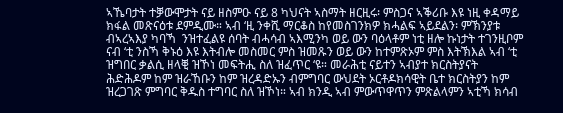ኣኼባታት ተቓውሞታት ናይ ዘስምዑ ናይ 8 ካህናት ኣስማት ዘርዚሩ፡ ምስጋና ኣቕሪቡ እዩ ነዚ ቀዳማይ ክፋል መጽናዕቱ ደምዲሙ። ኣብ ‘ዚ ንቀሺ ማርቆስ ከየመስገንክዎ ክሓልፍ ኣይደልን፡ ምኽንያቱ ብኣረኣእያ ካባኻ  ንዝተፈልዩ ሰባት ብሓሳብ ኣእሚንካ ወይ ውን ባዕላቶም ነቲ ዘሎ ኩነታት ተገንዚቦም ናብ ‘ቲ ንስኻ ቅኑዕ እዩ እትብሎ መስመር ምስ ዝመጹን ወይ ውን ከተምጽኦም ምስ እትኽእል ኣብ ‘ቲ ዝግበር ቃልሲ ዘላቒ ዝኾነ መፍትሒ ስለ ዝፈጥር ‘ዩ። መራሕቲ ናይተን ኣብያተ ክርስትያናት ሕድሕዶም ከም ዝራኸቡን ከም ዝረዳድኡን ብምግባር ውህደት ኦርቶዶክሳዊት ቤተ ክርስትያን ከም ዝረጋገጽ ምግባር ቅዱስ ተግባር ስለ ዝኾነ። ኣብ ክንዲ ኣብ ምውጥዋጥን ምጽልላምን ኣቲኻ ክሳብ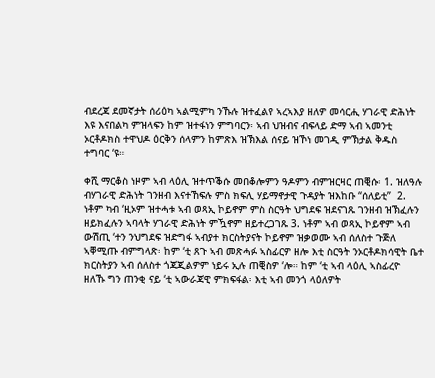ብደረጃ ደመኛታት ሰሪዕካ ኣልሚምካ ንኹሉ ዝተፈልየ ኣረኣእያ ዘለዎ መሳርሒ ሃገራዊ ድሕነት እዩ እናበልካ ምዝላፍን ከም ዝተፋነን ምግባርን፡ ኣብ ህዝብና ብፍላይ ድማ ኣብ ኣመንቲ ኦርቶዶክስ ተዋህዶ ዕርቅን ሰላምን ከምጽእ ዝኽእል ሰናይ ዝኾነ መገዲ ምኽታል ቅዱስ ተግባር ‘ዩ።

ቀሺ ማርቆስ ነዞም ኣብ ላዕሊ ዝተጥቕሱ መበቆሎምን ዓዶምን ብምዝርዛር ጠቒሱ፡ 1. ዝለዓሉ ብሃገራዊ ድሕነት ገንዘብ እናተኸፍሉ ምስ ክፍሊ ሃይማኖታዊ ጉዳያት ዝእከቡ “ሰለይቲ”  2. ነቶም ካብ ‘ዚኦም ዝተሓቱ ኣብ ወጻኢ ኮይኖም ምስ ስርዓት ህግደፍ ዝደናገጹ ገንዘብ ዝኽፈሉን ዘይክፈሉን ኣባላት ሃገራዊ ድሕነት ምዃኖም ዘይተረጋገጹ 3. ነቶም ኣብ ወጻኢ ኮይኖም ኣብ ውሽጢ ‘ተን ንህግደፍ ዝድግፋ ኣብያተ ክርስትያናት ኮይኖም ዝቃወሙ ኣብ ሰለስተ ጉጅለ ኣቐሚጡ ብምግላጽ፡ ከም ‘ቲ ጸጉ ኣብ መጽሓፉ ኣስፊርዎ ዘሎ እቲ ስርዓት ንኦርቶዶክሳዊት ቤተ ክርስትያን ኣብ ሰለስተ ጎጃጂልዎም ነይሩ ኢሉ ጠቒስዎ ‘ሎ። ከም ‘ቲ ኣብ ላዕሊ ኣስፊረዮ ዘለኹ ግን ጠንቂ ናይ ‘ቲ ኣውራጃዊ ምክፍፋል፡ እቲ ኣብ መንጎ ላዕለዎት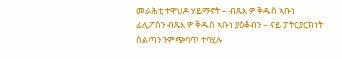መራሕቲ ተዋህዶ ሃይማኖት – ብጹእ ዎ ቅዱስ ኣቡነ ፊሊፖስን ብጹእ ዎ ቅዱስ ኣቡነ ያዕቆብን – ናይ ፓትርያርክነት ስልጣን ንምጭባጥ ተባሂሉ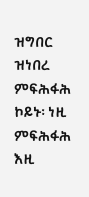ዝግበር ዝነበረ ምፍሕፋሕ ኮይኑ፡ ነዚ ምፍሕፋሕ እዚ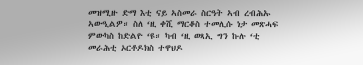መዝሚዙ ድማ እቲ ናይ ኣስመራ ስርዓት ኣብ ረብሕኡ ኣውዒልዎ። ስለ ‘ዚ ቀሺ ማርቆስ ተመሊሱ ነታ መጽሓፍ ምውካስ ከድልዮ ‘ዩ። ካብ ‘ዚ ወጻኢ ግን ኩሉ ‘ቲ መራሕቲ ኦርቶዶክስ ተዋህዶ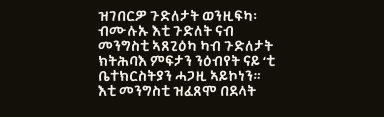ዝገበርዎ ጉድለታት ወንዚፍካ፡ ብሙሉኡ እቲ ጉድለት ናብ መንግስቲ ኣጸጊዕካ ካብ ጉድለታት ክትሕባእ ምፍታን ንዕብየት ናይ ‘ቲ ቤተክርስትያን ሓጋዚ ኣይኮነን። እቲ መንግስቲ ዝፈጸሞ በደላት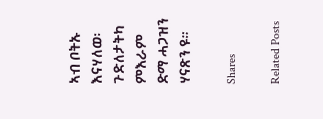ኣብ ቦትኡ እናሃለወ፡ ጉድለታትካ ምእራም ድማ ሓጋዝን ሃናጽን ዩ።

Shares

Related Posts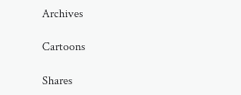Archives

Cartoons

Shares